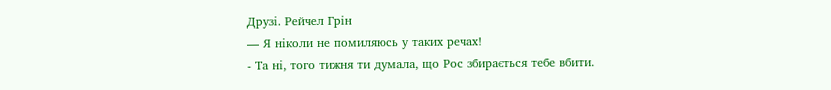Друзі. Рейчел Грін
— Я ніколи не помиляюсь у таких речах!
- Та ні, того тижня ти думала, що Рос збирається тебе вбити.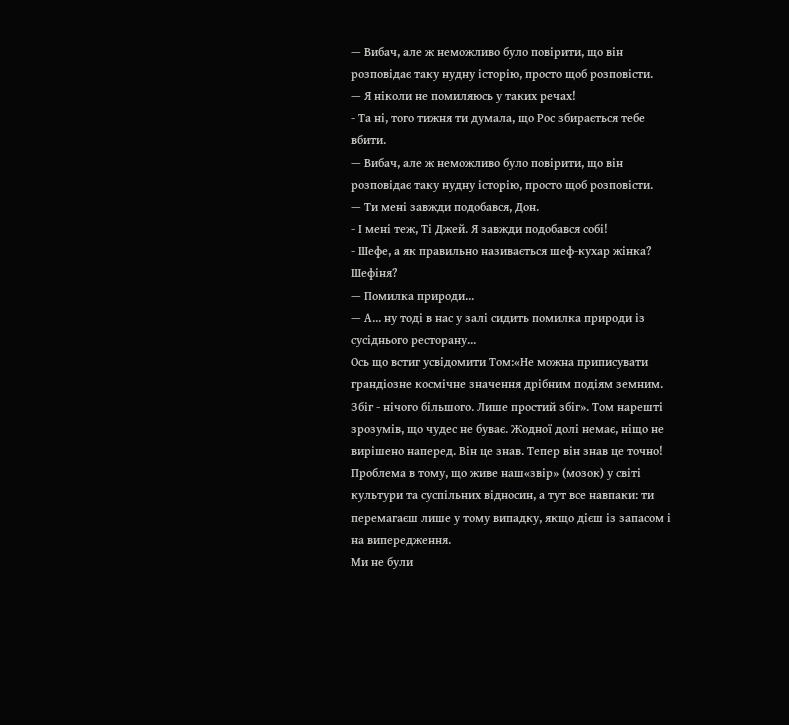— Вибач, але ж неможливо було повірити, що він розповідає таку нудну історію, просто щоб розповісти.
— Я ніколи не помиляюсь у таких речах!
- Та ні, того тижня ти думала, що Рос збирається тебе вбити.
— Вибач, але ж неможливо було повірити, що він розповідає таку нудну історію, просто щоб розповісти.
— Ти мені завжди подобався, Дон.
- І мені теж, Ті Джей. Я завжди подобався собі!
- Шефе, а як правильно називається шеф-кухар жінка? Шефіня?
— Помилка природи...
— А... ну тоді в нас у залі сидить помилка природи із сусіднього ресторану...
Ось що встиг усвідомити Том:«Не можна приписувати грандіозне космічне значення дрібним подіям земним. Збіг - нічого більшого. Лише простий збіг». Том нарешті зрозумів, що чудес не буває. Жодної долі немає, ніщо не вирішено наперед. Він це знав. Тепер він знав це точно!
Проблема в тому, що живе наш«звір» (мозок) у світі культури та суспільних відносин, а тут все навпаки: ти перемагаєш лише у тому випадку, якщо дієш із запасом і на випередження.
Ми не були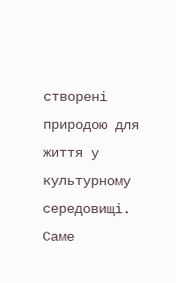створені природою для життя у культурному середовищі. Саме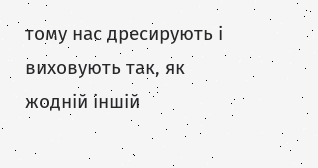тому нас дресирують і виховують так, як жодній іншій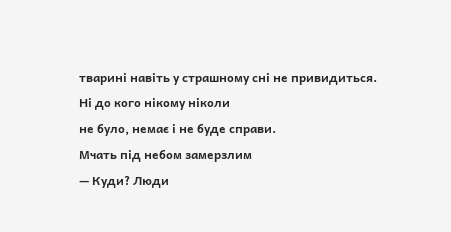тварині навіть у страшному сні не привидиться.
Ні до кого нікому ніколи
не було, немає і не буде справи.
Мчать під небом замерзлим
— Куди? Люди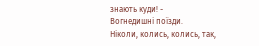знають куди! -
Вогнедишні поїзди.
Ніколи, колись, колись, так,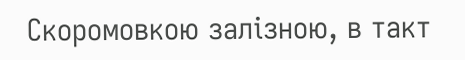Скоромовкою залізною, в такт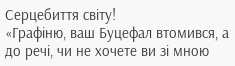Серцебиття світу!
«Графіню, ваш Буцефал втомився, а до речі, чи не хочете ви зі мною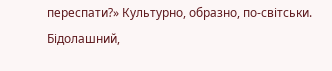переспати?» Культурно, образно, по-світськи.
Бідолашний,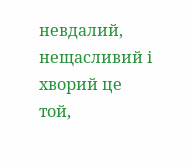невдалий, нещасливий і хворий це той,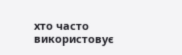хто часто використовує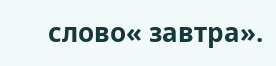слово« завтра».